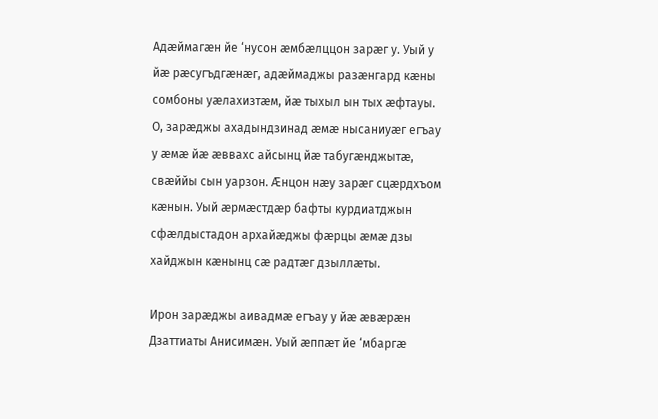Адæймагæн йе ‘нусон æмбæлццон зарæг у. Уый у йӕ рӕсугъдгӕнӕг, адӕймаджы разӕнгард кӕны сомбоны уӕлахизтӕм, йӕ тыхыл ын тых ӕфтауы. О, зарӕджы ахадындзинад ӕмӕ нысаниуӕг егъау у ӕмӕ йӕ ӕввахс айсынц йӕ табугӕнджытӕ, свӕййы сын уарзон. Æнцон нӕу зарӕг сцӕрдхъом кӕнын. Уый ӕрмӕстдӕр бафты курдиатджын сфӕлдыстадон архайӕджы фӕрцы ӕмӕ дзы хайджын кӕнынц сӕ радтӕг дзыллӕты.

Ирон зарӕджы аивадмӕ егъау у йӕ ӕвӕрӕн Дзаттиаты Анисимӕн. Уый ӕппӕт йе ‘мбаргӕ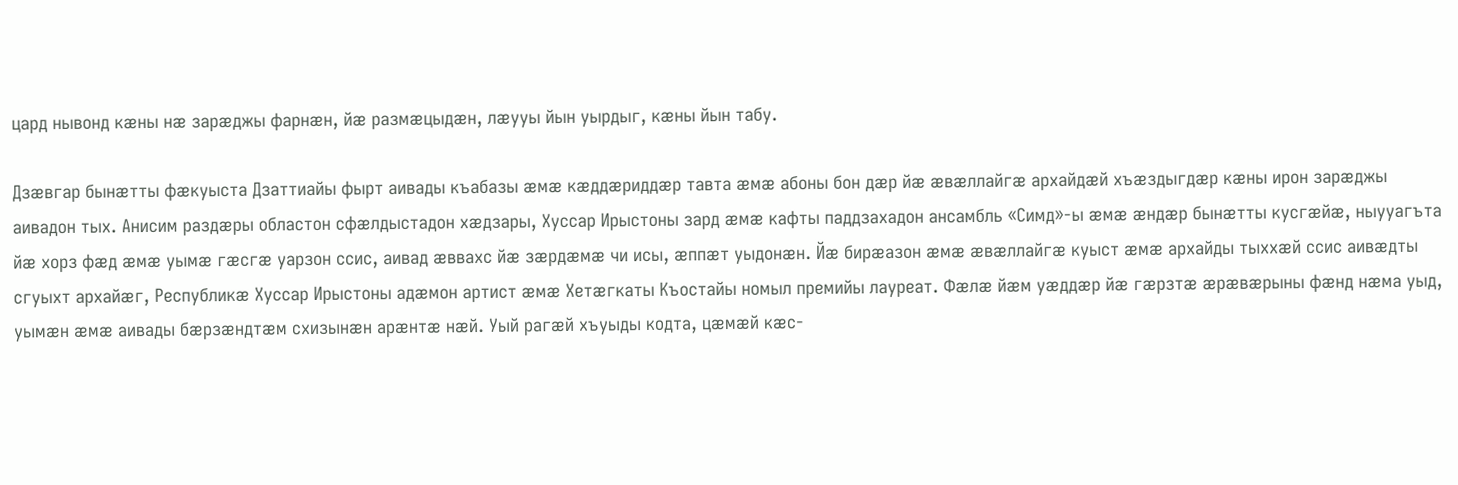цард нывонд кӕны нӕ зарӕджы фарнӕн, йӕ размӕцыдӕн, лӕууы йын уырдыг, кӕны йын табу.

Дзӕвгар бынӕтты фӕкуыста Дзаттиайы фырт аивады къабазы ӕмӕ кӕддӕриддӕр тавта ӕмӕ абоны бон дӕр йӕ ӕвӕллайгӕ архайдӕй хъӕздыгдӕр кӕны ирон зарӕджы аивадон тых. Анисим раздæры областон сфӕлдыстадон хӕдзары, Хуссар Ирыстоны зард ӕмӕ кафты паддзахадон ансамбль «Симд»-ы ӕмӕ ӕндӕр бынӕтты кусгӕйӕ, ныууагъта йӕ хорз фӕд ӕмӕ уымӕ гӕсгӕ уарзон ссис, аивад ӕввахс йӕ зӕрдӕмӕ чи исы, ӕппӕт уыдонӕн. Йӕ бирӕазон ӕмӕ ӕвӕллайгӕ куыст ӕмӕ архайды тыххӕй ссис аивӕдты сгуыхт архайӕг, Республикӕ Хуссар Ирыстоны адӕмон артист ӕмӕ Хетӕгкаты Къостайы номыл премийы лауреат. Фӕлӕ йӕм уӕддӕр йӕ гӕрзтӕ ӕрӕвӕрыны фӕнд нӕма уыд, уымӕн æмæ аивады бӕрзӕндтӕм схизынӕн арӕнтӕ нӕй. Уый рагӕй хъуыды кодта, цӕмӕй кӕс-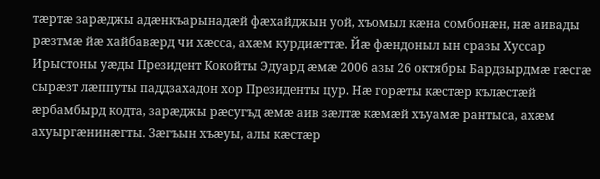тӕртӕ зарӕджы адӕнкъарынадӕй фӕхайджын уой, хъомыл кӕна сомбонӕн, нӕ аивады рӕзтмӕ йӕ хайбавӕрд чи хӕсса, ахӕм курдиӕттӕ. Йӕ фӕндоныл ын сразы Хуссар Ирыстоны уӕды Президент Кокойты Эдуард ӕмӕ 2006 азы 26 октябры Бардзырдмӕ гӕсгӕ сырӕзт лӕппуты паддзахадон хор Президенты цур. Нӕ горӕты кӕстӕр кълӕстӕй ӕрбамбырд кодта, зарӕджы рӕсугъд ӕмӕ аив зӕлтӕ кӕмӕй хъуамӕ рантыса, ахӕм ахуыргӕнинӕгты. Зӕгъын хъӕуы, алы кӕстӕр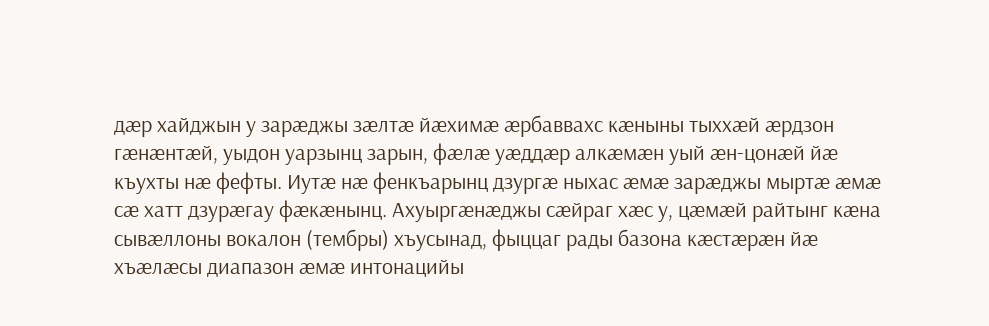дӕр хайджын у зарӕджы зӕлтӕ йӕхимӕ ӕрбаввахс кӕныны тыххӕй ӕрдзон гӕнӕнтӕй, уыдон уарзынц зарын, фӕлӕ уӕддӕр алкӕмӕн уый ӕн-цонӕй йӕ къухты нӕ фефты. Иутӕ нӕ фенкъарынц дзургӕ ныхас ӕмӕ зарӕджы мыртӕ ӕмӕ сӕ хатт дзурӕгау фӕкӕнынц. Ахуыргӕнӕджы сӕйраг хӕс у, цӕмӕй райтынг кӕна сывӕллоны вокалон (тембры) хъусынад, фыццаг рады базона кӕстӕрӕн йӕ хъӕлӕсы диапазон ӕмӕ интонацийы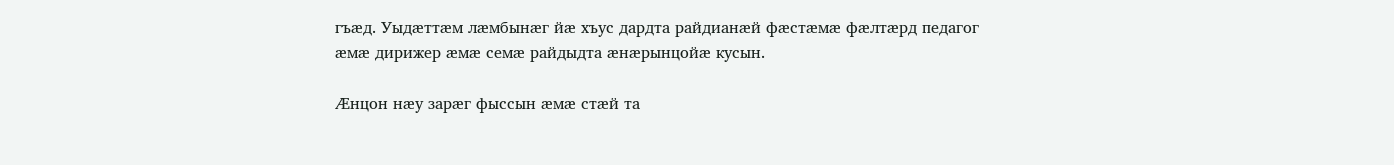гъӕд. Уыдӕттӕм лӕмбынӕг йӕ хъус дардта райдианӕй фӕстӕмӕ фӕлтӕрд педагог ӕмӕ дирижер ӕмӕ семӕ райдыдта ӕнӕрынцойӕ кусын.

Ӕнцон нӕу зарæг фыссын ӕмӕ стӕй та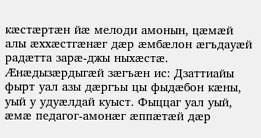кӕстӕртӕн йæ мелоди амонын, цӕмӕй алы ӕххӕстгӕнӕг дӕр ӕмбӕлон ӕгъдауӕй радӕтта зарӕ-джы ныхӕстӕ. Ӕнӕдызӕрдыгӕй зӕгъӕн ис: Дзаттиайы фырт уал азы дӕргъы цы фыдӕбон кӕны, уый у удуӕлдай куыст. Фыццаг уал уый, ӕмӕ педагог-амонӕг ӕппӕтӕй дӕр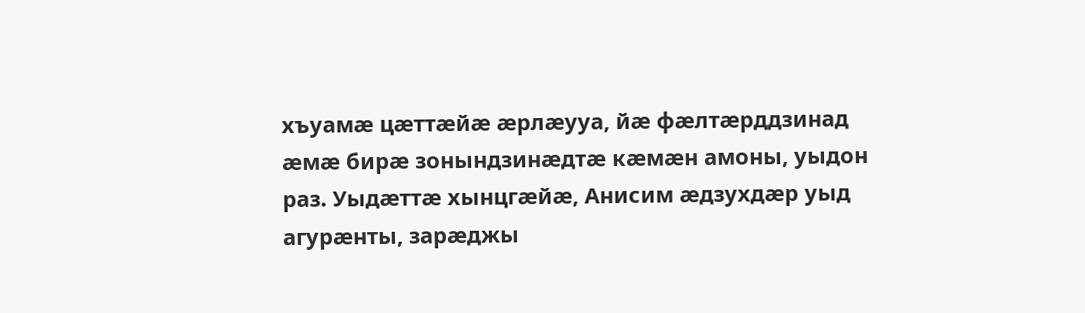хъуамӕ цӕттӕйӕ ӕрлӕууа, йӕ фӕлтӕрддзинад ӕмӕ бирӕ зонындзинӕдтӕ кӕмӕн амоны, уыдон раз. Уыдӕттӕ хынцгӕйӕ, Анисим ӕдзухдӕр уыд агурӕнты, зарӕджы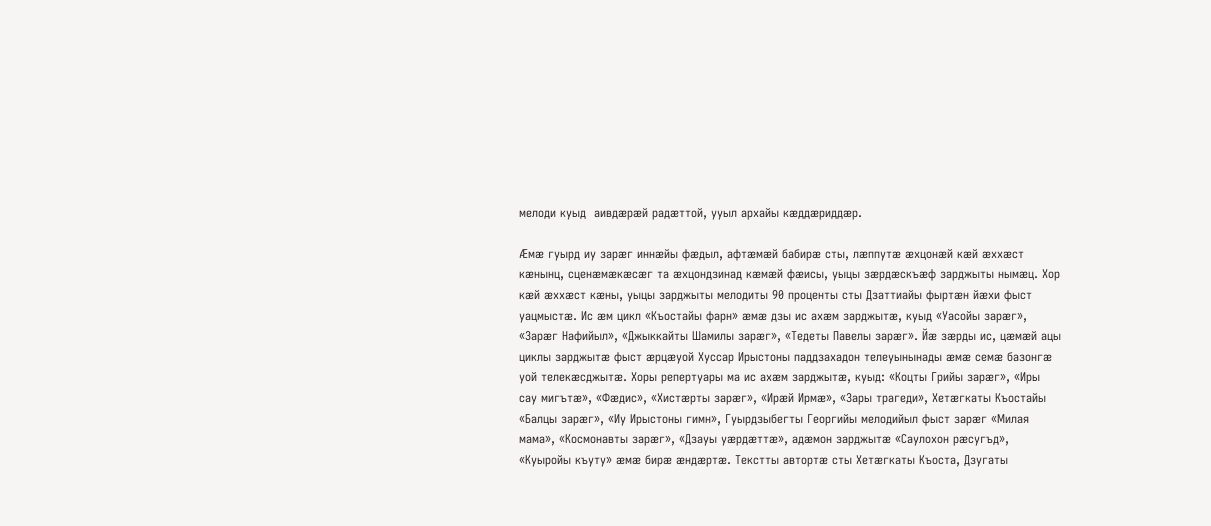мелоди куыд  аивдӕрӕй радӕттой, ууыл архайы кӕддӕриддӕр.

Ӕмӕ гуырд иу зарӕг иннӕйы фӕдыл, афтӕмӕй бабирӕ сты, лӕппутӕ ӕхцонӕй кӕй ӕххӕст кӕнынц, сценӕмӕкӕсӕг та ӕхцондзинад кӕмӕй фӕисы, уыцы зӕрдӕскъӕф зарджыты нымӕц. Хор кӕй ӕххӕст кӕны, уыцы зарджыты мелодиты 90 проценты сты Дзаттиайы фыртӕн йӕхи фыст уацмыстӕ. Ис ӕм цикл «Къостайы фарн» ӕмӕ дзы ис ахӕм зарджытӕ, куыд «Уасойы зарӕг», «Зарӕг Нафийыл», «Джыккайты Шамилы зарӕг», «Тедеты Павелы зарӕг». Йӕ зӕрды ис, цӕмӕй ацы циклы зарджытӕ фыст ӕрцӕуой Хуссар Ирыстоны паддзахадон телеуынынады ӕмӕ семӕ базонгӕ уой телекӕсджытӕ. Хоры репертуары ма ис ахӕм зарджытӕ, куыд: «Коцты Грийы зарӕг», «Иры сау мигътӕ», «Фӕдис», «Хистӕрты зарӕг», «Ирӕй Ирмӕ», «Зары трагеди», Хетӕгкаты Къостайы «Балцы зарӕг», «Иу Ирыстоны гимн», Гуырдзыбегты Георгийы мелодийыл фыст зарӕг «Милая мама», «Космонавты зарӕг», «Дзауы уӕрдӕттӕ», адӕмон зарджытӕ «Саулохон рӕсугъд», «Куыройы къуту» ӕмӕ бирӕ ӕндӕртӕ. Текстты автортӕ сты Хетӕгкаты Къоста, Дзугаты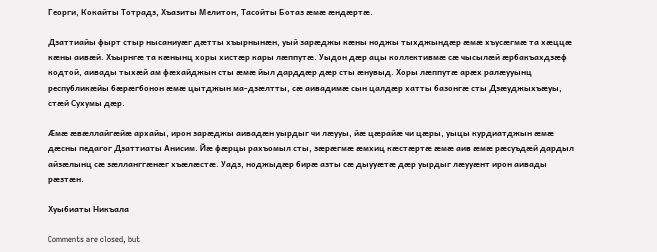Георги, Кокайты Тотрадз, Хъазиты Мелитон, Тасойты Ботаз ӕмӕ ӕндӕртӕ.

Дзаттиайы фырт стыр нысаниуӕг дӕтты хъырнынӕн, уый зарӕджы кӕны ноджы тыхджындӕр ӕмӕ хъусӕгмӕ та хӕццӕ кӕны аивӕй. Хъырнгӕ та кӕнынц хоры хистӕр кары лӕппутӕ. Уыдон дӕр ацы коллективмӕ сӕ чысылӕй ӕрбакъахдзӕф кодтой, аивады тыхӕй ам фӕхайджын сты ӕмӕ йыл дарддӕр дӕр сты ӕнувыд. Хоры лӕппутӕ арӕх ралӕууынц республикӕйы бӕрӕгбонон ӕмӕ цытджын ма-дзӕлтты, сӕ аивадимӕ сын цалдӕр хатты базонгӕ сты Дзӕуджыхъӕуы, стӕй Сухумы дӕр.

Ӕмӕ ӕвӕллайгӕйӕ архайы, ирон зарӕджы аивадӕн уырдыг чи лӕууы, йӕ цӕрайӕ чи цӕры, уыцы курдиатджын ӕмӕ дӕсны педагог Дзаттиаты Анисим. Йӕ фӕрцы рахъомыл сты, зӕрӕгмӕ ӕмхиц кӕстӕртӕ ӕмӕ аив ӕмӕ рӕсуъдӕй дардыл айзӕлынц сӕ зӕлланггӕнӕг хъӕлӕстӕ. Уадз, ноджыдӕр бирӕ азты сӕ дыууӕтӕ дӕр уырдыг лӕууӕнт ирон аивады рӕзтӕн.

Хуыбиаты Никъала

Comments are closed, but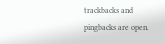trackbacks and pingbacks are open.